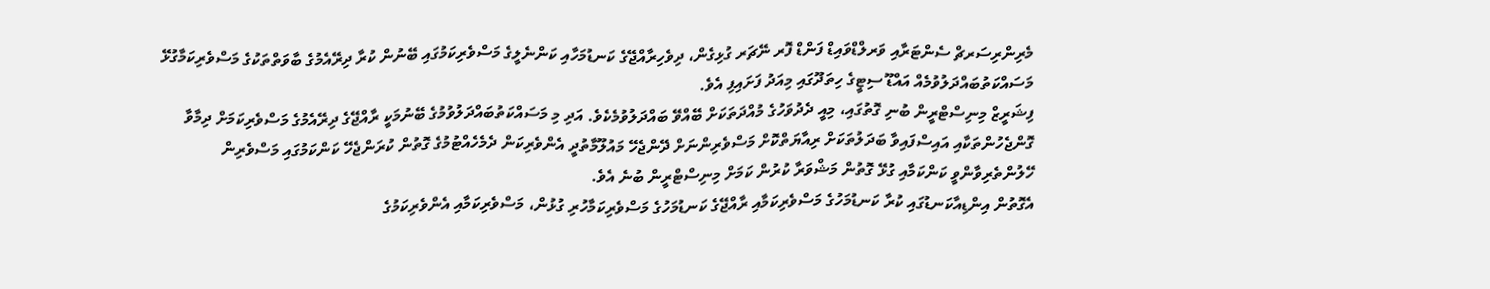މެރިންރިސަރޗް ސެންޓަރާއި ވަރލްޑްވައިޑް ފަންޑް ފޮރ ނޭޗަރ ގުޅިގެން، ދިވެހިރާއްޖޭގެ ކަނޑުމަހާއި ކަންނެލީގެ މަސްވެރިކަމުގައި ބޭނުން ކުރާ ދިރޭއެމުގެ ބާވަތްތަކުގެ މަސްވެރިކަމާގުޅޭ މަސައްކަތުބައްދަލުވުމެއް އައްޑޫ ސިޓީގެ ހިތަދޫގައި މިއަދު ފަށައިފި އެވެ.
ފިޝަރީޒް މިނިސްޓްރީން ބުނި ގޮތުގައި، މިއީ ދެދުވަހުގެ މުއްދަތަކަށް ބޭއްވޭ ބައްދަލުވުމެކެވެ. އަދި މި މަސައްކަތުބައްދަލުވުމުގެ ބޭނުމަކީ ރާއްޖޭގެ ދިރޭއެމުގެ މަސްވެރިކަމަށް ދިމާވާ ގޮންޖެހުންތަކާއި އައިސްފައިވާ ބަދަލުތަކަށް ރިއާޔަތްކޮށް މަސްވެރިންނަށް ދޭންޖެހޭ މައުލޫމާތުދީ އެންވެރިކަން ދެމެހެއްޓުމުގެ ގޮތުން ކުރަންޖެހޭ ކަންކަމުގައި މަސްވެރިން ހޭލުންތެރިވާންވީ ކަންކަމާއި ގުޅޭ ގޮތުން މަޝްވަރާ ކުރުން ކަމަށް މިނިސްޓްރީން ބުނެ އެވެ.
އެގޮތުން އިންޑިއާކަނޑުގައި ކުރާ ކަނޑުމަހުގެ މަސްވެރިކަމާއި ރާއްޖޭގެ ކަނޑުމަހުގެ މަސްވެރިކަމާހުރި ގުޅުން، މަސްވެރިކަމާއި އެންވެރިކަމުގެ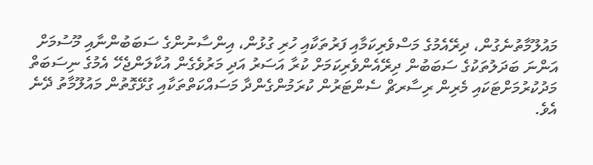މައުލޫމާތުނެގުން، ދިރޭއެމުގެ މަސްވެރިކަމާއި ފަރުތަކާއި ހުރި ގުޅުން، އިންސާނުންގެ ސަބަބުންނާއި މޫސުމަށް އަންނަ ބަދަލުތަކުގެ ސަބަބުން ދިރޭއެންވެރިކަމަށް ކުރާ އަސަރު އަދި މަރުވެގެން އުކާލަންޖެހޭ އެމުގެ ނިސަބަތް މަދުކުރުމަށްޓަކައި މެރިން ރިސާރޗް ސެންޓަރުން ކުރަމުންގެންދާ މަސައްކަތްތަކާއި ގުޅޭގޮތުން މައުލޫމާތު ދޭނެ އެވެ.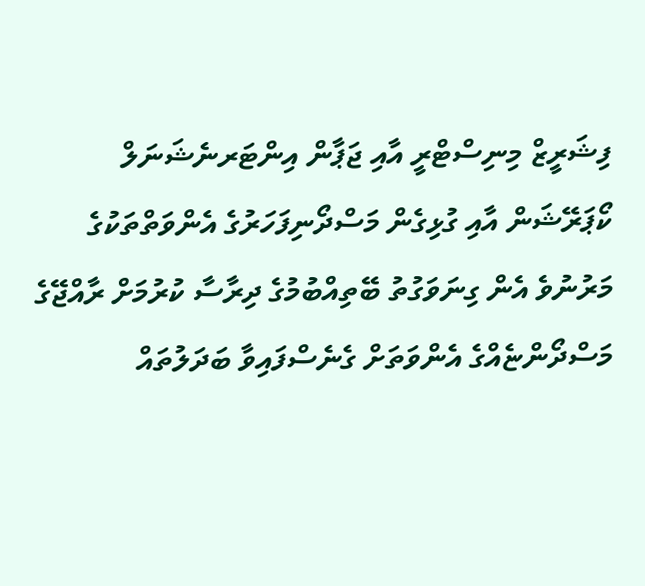ފިޝަރީޒް މިނިސްޓްރީ އާއި ޖަޕާން އިންޓަރނެޝަނަލް ކޯޕަރޭޝަން އާއި ގުޅިގެން މަސްދޯނިފަހަރުގެ އެންވަތްތަކުގެ މަރުނުވެ އެން ގިނަވަގުތު ބޭތިއްބުމުގެ ދިރާސާ ކުރުމަށް ރާއްޖޭގެ މަސްދޯންޏެއްގެ އެންވަތަށް ގެނެސްފައިވާ ބަދަލުތައް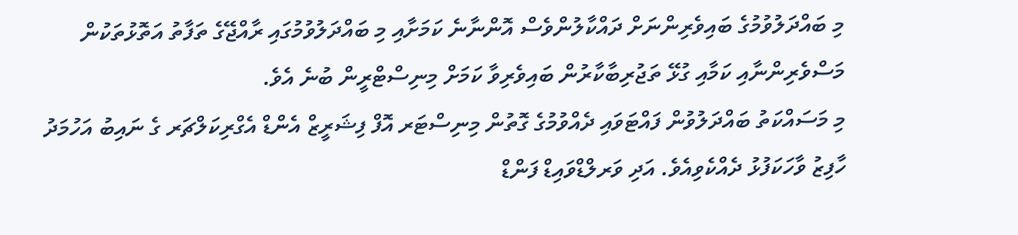މި ބައްދަލުވުމުގެ ބައިވެރިންނަށް ދައްކާލުންވެސް އޮންނާނެ ކަމަށާއި މި ބައްދަލުވުމުގައި ރާއްޖޭގެ ތަފާތު އަތޮޅުތަކުން މަސްވެރިންނާއި ކަމާއި ގުޅޭ ތަޖުރިބާކާރުން ބައިވެރިވާ ކަމަށް މިނިސްޓްރީން ބުނެ އެވެ.
މި މަސައްކަތު ބައްދަލުވުން ފައްޓަވައި ދެއްވުމުގެ ގޮތުން މިނިސްޓަރ އޮފް ފިޝަރީޒް އެންޑް އެގްރިކަލްޗަރ ގެ ނައިބު އަހުމަދު ހާފިޒު ވާހަކަފުޅު ދެއްކެވިއެވެ. އަދި ވަރލްޑްވައިޑް ފަންޑް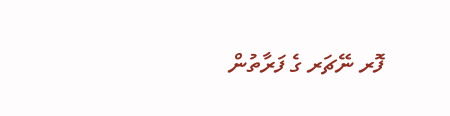ފޮރ ނޭޗަރ ގެ ފަރާތުން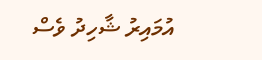އުމައިރު ޝާހިދު ވެސް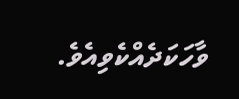ވާހަކަދެއްކެވިއެވެ.